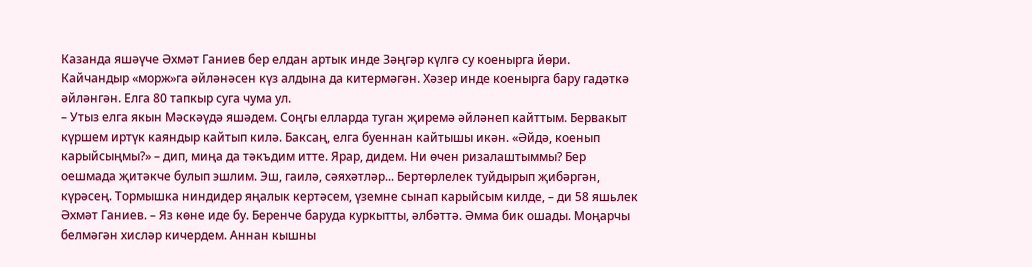Казанда яшәүче Әхмәт Ганиев бер елдан артык инде Зәңгәр күлгә су коенырга йөри. Кайчандыр «морж»га әйләнәсен күз алдына да китермәгән. Хәзер инде коенырга бару гадәткә әйләнгән. Елга 80 тапкыр суга чума ул.
– Утыз елга якын Мәскәүдә яшәдем. Соңгы елларда туган җиремә әйләнеп кайттым. Бервакыт күршем иртүк каяндыр кайтып килә. Баксаң, елга буеннан кайтышы икән. «Әйдә, коенып карыйсыңмы?» – дип, миңа да тәкъдим итте. Ярар, дидем. Ни өчен ризалаштыммы? Бер оешмада җитәкче булып эшлим. Эш, гаилә, сәяхәтләр... Бертөрлелек туйдырып җибәргән, күрәсең. Тормышка ниндидер яңалык кертәсем, үземне сынап карыйсым килде, – ди 58 яшьлек Әхмәт Ганиев. – Яз көне иде бу. Беренче баруда куркытты, әлбәттә. Әмма бик ошады. Моңарчы белмәгән хисләр кичердем. Аннан кышны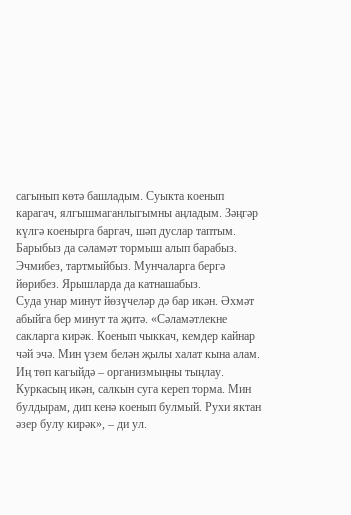сагынып көтә башладым. Суыкта коенып карагач, ялгышмаганлыгымны аңладым. Зәңгәр күлгә коенырга баргач, шәп дуслар таптым. Барыбыз да сәламәт тормыш алып барабыз. Эчмибез, тартмыйбыз. Мунчаларга бергә йөрибез. Ярышларда да катнашабыз.
Суда унар минут йөзүчеләр дә бар икән. Әхмәт абыйга бер минут та җитә. «Сәламәтлекне сакларга кирәк. Коенып чыккач, кемдер кайнар чәй эчә. Мин үзем белән җылы халат кына алам. Иң төп кагыйдә – организмыңны тыңлау. Куркасың икән, салкын суга кереп торма. Мин булдырам, дип кенә коенып булмый. Рухи яктан әзер булу кирәк», – ди ул.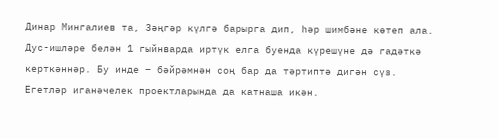Динар Мингалиев та, Зәңгәр күлгә барырга дип, һәр шимбәне көтеп ала. Дус-ишләре белән 1 гыйнварда иртүк елга буенда күрешүне дә гадәткә керткәннәр. Бу инде – бәйрәмнән соң бар да тәртиптә дигән сүз. Егетләр иганәчелек проектларында да катнаша икән.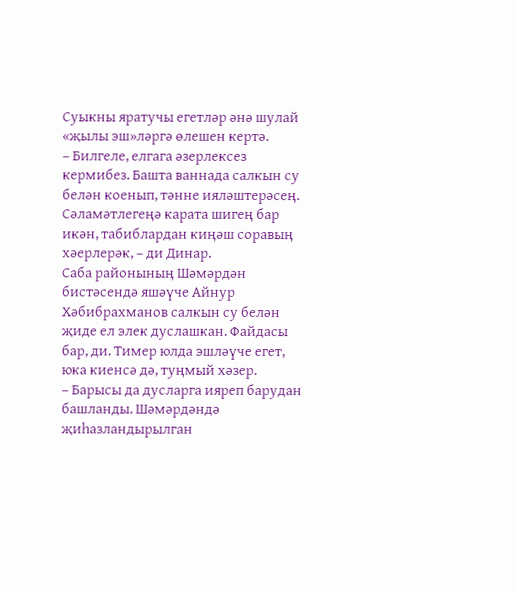Суыкны яратучы егетләр әнә шулай «җылы эш»ләргә өлешен кертә.
– Билгеле, елгага әзерлексез кермибез. Башта ваннада салкын су белән коенып, тәнне ияләштерәсең. Сәламәтлегеңә карата шигең бар икән, табиблардан киңәш соравың хәерлерәк, – ди Динар.
Саба районының Шәмәрдән бистәсендә яшәүче Айнур Хәбибрахманов салкын су белән җиде ел элек дуслашкан. Файдасы бар, ди. Тимер юлда эшләүче егет, юка киенсә дә, туңмый хәзер.
– Барысы да дусларга ияреп барудан башланды. Шәмәрдәндә җиһазландырылган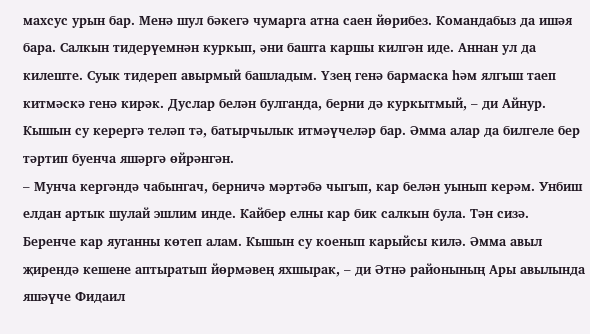махсус урын бар. Менә шул бәкегә чумарга атна саен йөрибез. Командабыз да ишәя бара. Салкын тидерүемнән куркып, әни башта каршы килгән иде. Аннан ул да килеште. Суык тидереп авырмый башладым. Үзең генә бармаска һәм ялгыш таеп китмәскә генә кирәк. Дуслар белән булганда, берни дә куркытмый, – ди Айнур.
Кышын су керергә теләп тә, батырчылык итмәүчеләр бар. Әмма алар да билгеле бер тәртип буенча яшәргә өйрәнгән.
– Мунча кергәндә чабынгач, берничә мәртәбә чыгып, кар белән уынып керәм. Унбиш елдан артык шулай эшлим инде. Кайбер елны кар бик салкын була. Тән сизә. Беренче кар яуганны көтеп алам. Кышын су коенып карыйсы килә. Әмма авыл җирендә кешене аптыратып йөрмәвең яхшырак, – ди Әтнә районының Ары авылында яшәүче Фидаил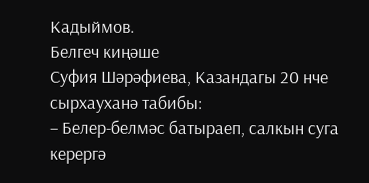Кадыймов.
Белгеч киңәше
Суфия Шәрәфиева, Казандагы 20 нче сырхауханә табибы:
– Белер-белмәс батыраеп, салкын суга керергә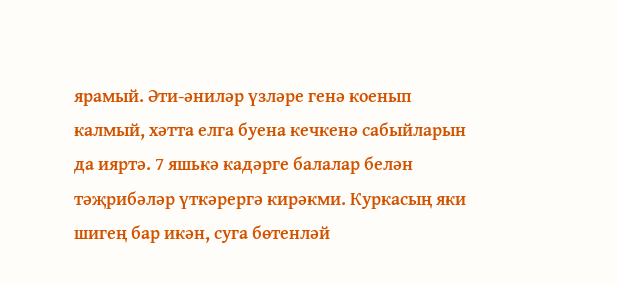ярамый. Әти-әниләр үзләре генә коенып калмый, хәтта елга буена кечкенә сабыйларын да ияртә. 7 яшькә кадәрге балалар белән тәҗрибәләр үткәрергә кирәкми. Куркасың яки шигең бар икән, суга бөтенләй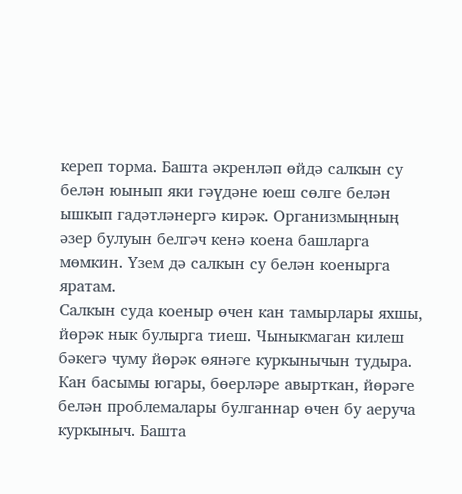кереп торма. Башта әкренләп өйдә салкын су белән юынып яки гәүдәне юеш сөлге белән ышкып гадәтләнергә кирәк. Организмыңның әзер булуын белгәч кенә коена башларга мөмкин. Үзем дә салкын су белән коенырга яратам.
Салкын суда коеныр өчен кан тамырлары яхшы, йөрәк нык булырга тиеш. Чыныкмаган килеш бәкегә чуму йөрәк өянәге куркынычын тудыра. Кан басымы югары, бөерләре авырткан, йөрәге белән проблемалары булганнар өчен бу аеруча куркыныч. Башта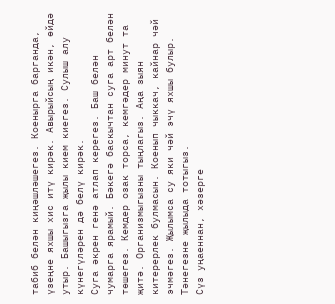табиб белән киңәшләшегез. Коенырга барганда, үзеңне яхшы хис итү кирәк. Авырыйсың икән, өйдә утыр. Башыгызга җылы кием киегез. Сулыш алу күнегүләрен дә белү кирәк.
Суга әкрен генә атлап керегез. Баш белән чумарга ярамый. Бәкегә баскычтан суга арт белән төшегез. Кемдер озак торса, кемгәдер минут та җитә. Организмыгызны тыңлагыз. Аңа зыян китерерлек булмасын. Коенып чыккач, кайнар чәй эчмәгез. Җылымса су яки чәй эчү яхшы булыр. Тәнегезне җылыда тотыгыз.
Сүз уңаеннан, хәзерге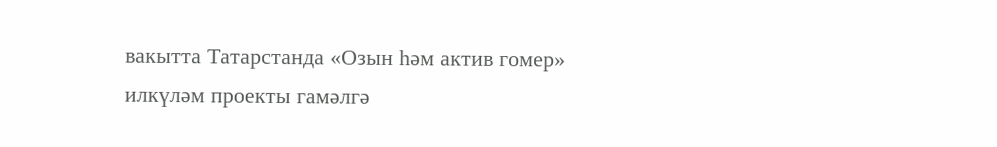вакытта Татарстанда «Озын һәм актив гомер» илкүләм проекты гамәлгә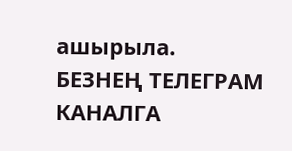ашырыла.
БЕЗНЕҢ ТЕЛЕГРАМ КАНАЛГА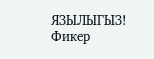ЯЗЫЛЫГЫЗ!
Фикер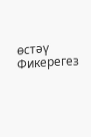өстәү
Фикерегез